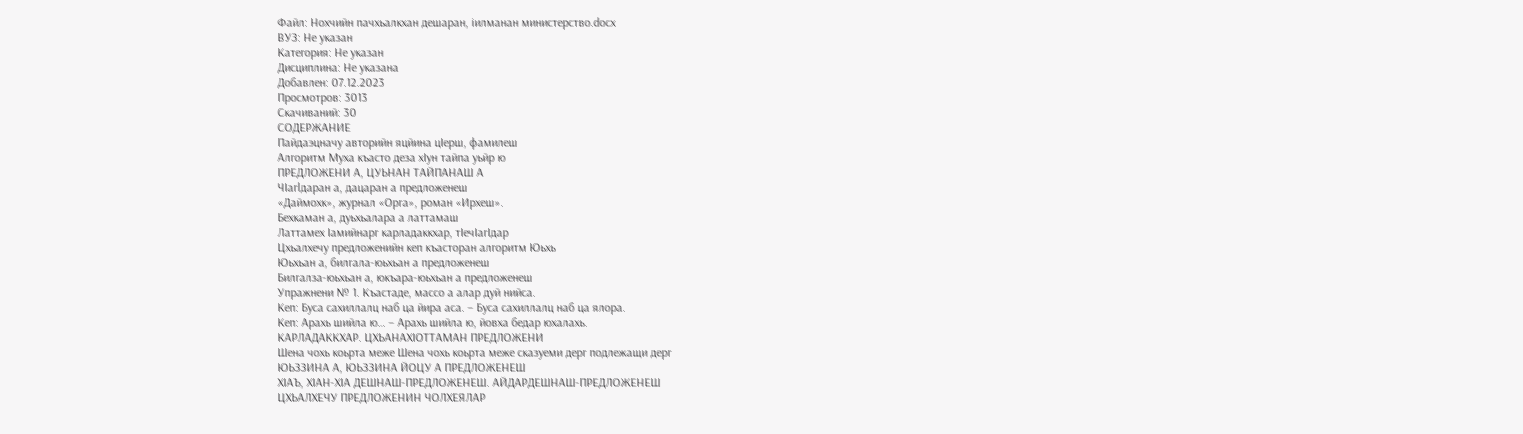Файл: Нохчийн пачхьалкхан дешаран, iилманан министерство.docx
ВУЗ: Не указан
Категория: Не указан
Дисциплина: Не указана
Добавлен: 07.12.2023
Просмотров: 3013
Скачиваний: 30
СОДЕРЖАНИЕ
Пайдаэцначу авторийн яцйина цIерш, фамилеш
Алгоритм Муха къасто деза хIун тайпа уьйр ю
ПРЕДЛОЖЕНИ А, ЦУЬНАН ТАЙПАНАШ А
ЧIaгlдаран а, дацаран а предложенеш
«Даймохк», журнал «Орга», роман «Ирхеш».
Бехкаман а, дуьхьалара а латтамаш
Латтамех Iамийнарг карладаккхар, тIечIагIдар
Цхьалхечу предложенийн кеп къасторан алгоритм Юьхь
Юьхьан а, билгала-юьхьан а предложенеш
Билгалза-юьхьан а, юкъара-юьхьан а предложенеш
Упражнени № 1. Къастаде, массо а алар дуй нийса.
Кеп: Буса сахиллалц наб ца йира аса. – Буса сахиллалц наб ца ялора.
Кеп: Арахь шийла ю… – Арахь шийла ю, йовха бедар юхалахь.
КАРЛАДАККХАР. ЦХЬАНАХIОТТАМАН ПРЕДЛОЖЕНИ
Шена чохь коьрта меже Шена чохь коьрта меже сказуеми дерг подлежащи дерг
ЮЬЗЗИНА А, ЮЬЗЗИНА ЙОЦУ А ПРЕДЛОЖЕНЕШ
ХIАЪ, ХIАН-ХIА ДЕШНАШ-ПРЕДЛОЖЕНЕШ. АЙДАРДЕШНАШ-ПРЕДЛОЖЕНЕШ
ЦХЬАЛХЕЧУ ПРЕДЛОЖЕНИН ЧОЛХЕЯЛАР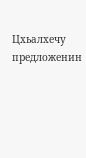Цхьалхечу предложенин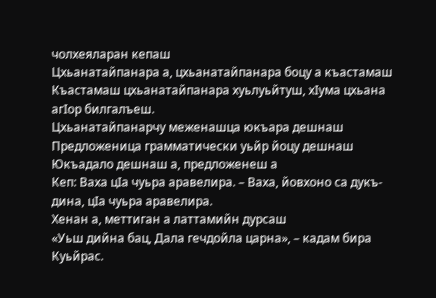чолхеяларан кепаш
Цхьанатайпанара а, цхьанатайпанара боцу а къастамаш
Къастамаш цхьанатайпанара хуьлуьйтуш, хIума цхьана агIор билгалъеш.
Цхьанатайпанарчу меженашца юкъара дешнаш
Предложеница грамматически уьйр йоцу дешнаш
Юкъадало дешнаш а, предложенеш а
Кеп: Ваха цIа чуьра аравелира. – Ваха, йовхоно са дукъ- дина, цIа чуьра аравелира.
Хенан а, меттиган а латтамийн дурсаш
«Уьш дийна бац, Дала гечдойла царна», – кадам бира Куьйрас.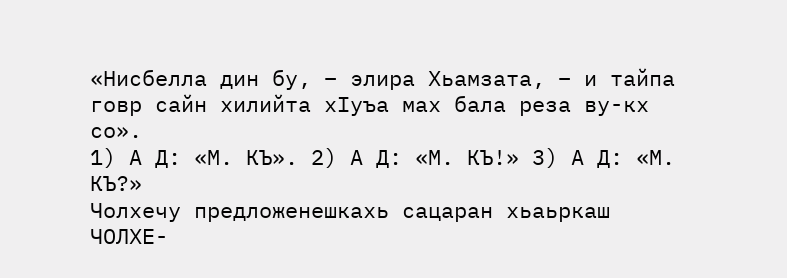«Нисбелла дин бу, – элира Хьамзата, – и тайпа говр сайн хилийта хIуъа мах бала реза ву-кх со».
1) А Д: «М. КЪ». 2) А Д: «М. КЪ!» 3) А Д: «М. КЪ?»
Чолхечу предложенешкахь сацаран хьаьркаш
ЧОЛХЕ-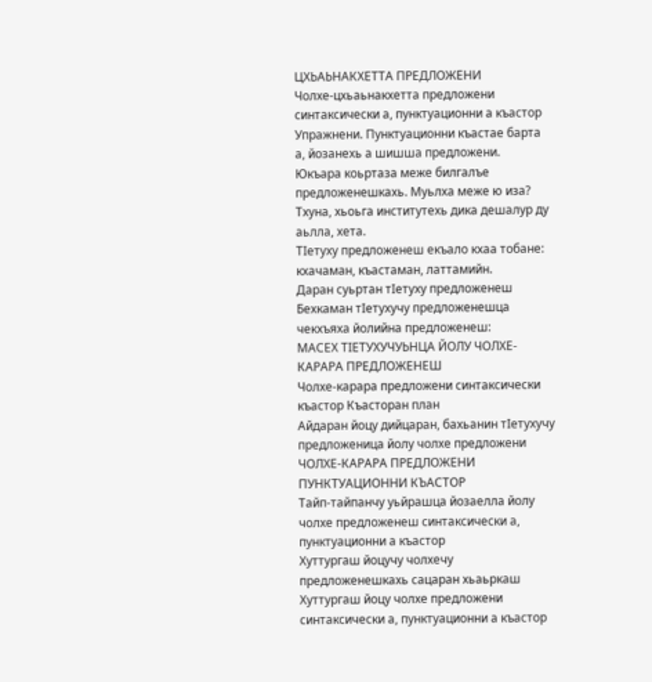ЦХЬАЬНАКХЕТТА ПРЕДЛОЖЕНИ
Чолхе-цхьаьнакхетта предложени синтаксически а, пунктуационни а къастор
Упражнени. Пунктуационни къастае барта а, йозанехь а шишша предложени.
Юкъара коьртаза меже билгалъе предложенешкахь. Муьлха меже ю иза?
Тхуна, хьоьга институтехь дика дешалур ду аьлла, хета.
ТIетуху предложенеш екъало кхаа тобане: кхачаман, къастаман, латтамийн.
Даран суьртан тIетуху предложенеш
Бехкаман тIетухучу предложенешца чекхъяха йолийна предложенеш:
МАСЕХ ТIЕТУХУЧУЬНЦА ЙОЛУ ЧОЛХЕ-КАРАРА ПРЕДЛОЖЕНЕШ
Чолхе-карара предложени синтаксически къастор Къасторан план
Айдаран йоцу дийцаран, бахьанин тIетухучу предложеница йолу чолхе предложени
ЧОЛХЕ-КАРАРА ПРЕДЛОЖЕНИ ПУНКТУАЦИОННИ КЪАСТОР
Тайп-тайпанчу уьйрашца йозаелла йолу чолхе предложенеш синтаксически а, пунктуационни а къастор
Хуттургаш йоцучу чолхечу предложенешкахь сацаран хьаьркаш
Хуттургаш йоцу чолхе предложени синтаксически а, пунктуационни а къастор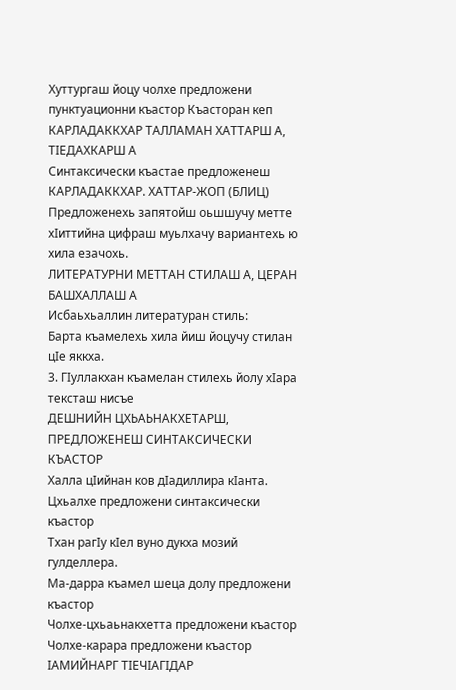Хуттургаш йоцу чолхе предложени пунктуационни къастор Къасторан кеп
КАРЛАДАККХАР ТАЛЛАМАН ХАТТАРШ А, ТIЕДАХКАРШ А
Синтаксически къастае предложенеш
КАРЛАДАККХАР. ХАТТАР-ЖОП (БЛИЦ)
Предложенехь запятойш оьшшучу метте хIиттийна цифраш муьлхачу вариантехь ю хила езачохь.
ЛИТЕРАТУРНИ МЕТТАН СТИЛАШ А, ЦЕРАН БАШХАЛЛАШ А
Исбаьхьаллин литературан стиль:
Барта къамелехь хила йиш йоцучу стилан цIе яккха.
3. ГIуллакхан къамелан стилехь йолу хIара тексташ нисъе
ДЕШНИЙН ЦХЬАЬНАКХЕТАРШ, ПРЕДЛОЖЕНЕШ СИНТАКСИЧЕСКИ КЪАСТОР
Халла цIийнан ков дIадиллира кIанта.
Цхьалхе предложени синтаксически къастор
Тхан рагIу кIел вуно дукха мозий гулделлера.
Ма-дарра къамел шеца долу предложени къастор
Чолхе-цхьаьнакхетта предложени къастор
Чолхе-карара предложени къастор
IАМИЙНАРГ ТIЕЧIАГIДАР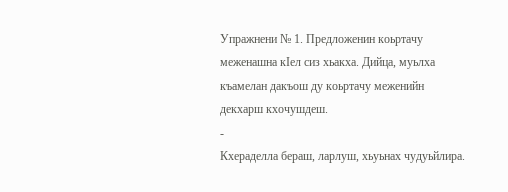Упражнени № 1. Предложенин коьртачу меженашна кIел сиз хьакха. Дийца, муьлха къамелан дакъош ду коьртачу меженийн декхарш кхочушдеш.
-
Кхераделла бераш, ларлуш, хьуьнах чудуьйлира.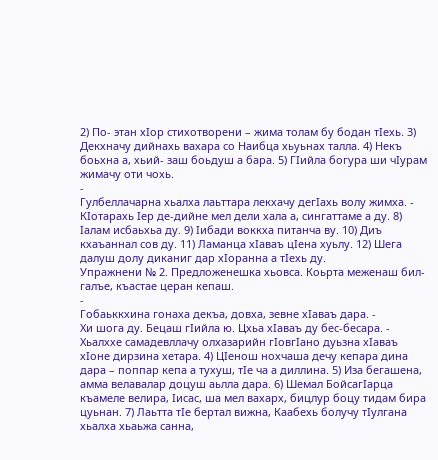2) По- этан хIор стихотворени – жима толам бу бодан тIехь. 3) Декхначу дийнахь вахара со Наибца хьуьнах талла. 4) Некъ боьхна а, хьий- заш боьдуш а бара. 5) ГIийла богура ши чIурам жимачу оти чохь.
-
Гулбеллачарна хьалха лаьттара лекхачу дегIахь волу жимха. -
КIотарахь Iер де-дийне мел дели хала а, сингаттаме а ду. 8) Iалам исбаьхьа ду. 9) Iибади воккха питанча ву. 10) Диъ кхаъаннал сов ду. 11) Ламанца хIаваъ цIена хуьлу. 12) Шега далуш долу диканиг дар хIоранна а тIехь ду.
Упражнени № 2. Предложенешка хьовса. Коьрта меженаш бил- галъе, къастае церан кепаш.
-
Гобаьккхина гонаха декъа, довха, зевне хIаваъ дара. -
Хи шога ду. Бецаш гIийла ю. Цхьа хIаваъ ду бес-бесара. -
Хьалххе самадевллачу олхазарийн гIовгIано дуьзна хIаваъ хIоне дирзина хетара. 4) ЦIенош нохчаша дечу кепара дина дара – поппар кепа а тухуш, тIе ча а диллина. 5) Иза бегашена, амма велавалар доцуш аьлла дара. 6) Шемал БойсагIарца къамеле велира, Iисас, ша мел вахарх, бицлур боцу тидам бира цуьнан. 7) Лаьтта тIе бертал вижна, Каабехь болучу тIулгана хьалха хьаьжа санна,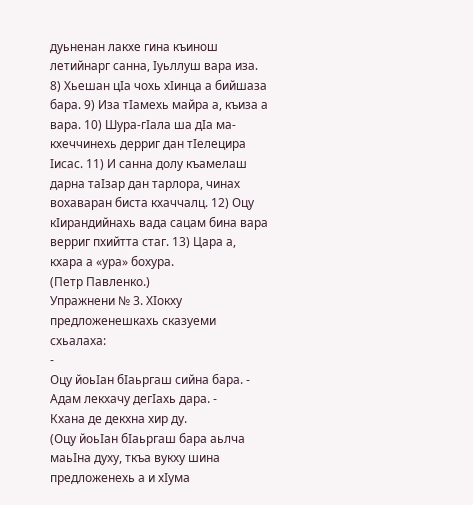дуьненан лакхе гина къинош летийнарг санна, Iуьллуш вара иза. 8) Хьешан цIа чохь хIинца а бийшаза бара. 9) Иза тIамехь майра а, къиза а вара. 10) Шура-гIала ша дIа ма-кхеччинехь дерриг дан тIелецира Iисас. 11) И санна долу къамелаш дарна таIзар дан тарлора, чинах вохаваран биста кхаччалц. 12) Оцу кIирандийнахь вада сацам бина вара верриг пхийтта стаг. 13) Цара а, кхара а «ура» бохура.
(Петр Павленко.)
Упражнени № 3. ХIокху предложенешкахь сказуеми схьалаха:
-
Оцу йоьIан бIаьргаш сийна бара. -
Адам лекхачу дегIахь дара. -
Кхана де декхна хир ду.
(Оцу йоьIан бIаьргаш бара аьлча маьIна духу, ткъа вукху шина предложенехь а и хIума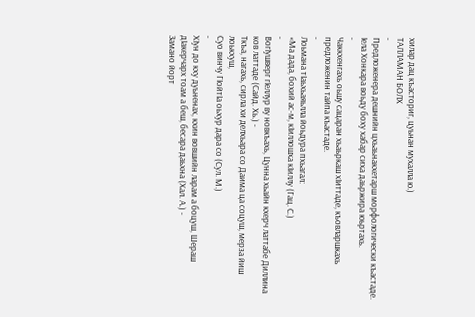хилар дац къасториг, цуьнан мухалла ю.)
ТАЛЛАМАН БОЛХ
-
Предложенера дешнийн цхьаьнакхетарш морфологически къастаде.
Iела Хонкара воьду боху хабар сиха даьржира юьртахь.
-
Чаккхенгахь оьшу сацаран хьаьркаш хIиттаде, къовларшкахь
предложенин тайпа къастаде.
-
Лоьмана тIаьхьаяьлла йоьдура пхьагал:
«Ма дада, бохий ас-м, кIиллошха кIиллу (Гац. С.)
-
ВогIушверг гIеллур ву новкъахь, Цунна хьайн кхерч латтабе Диллина ков латтаде (Сайд. Хь.) -
Ткъа, нагахь, сирла хи делхьара со Даима ца соцуш, мерза йиш лоькхуш,
Суо винчу ГIойтIа оьхур дара со (Сул. М.)
-
ХIун до кху дуьненах, кхин вовшийн ларам а боцуш, Шераш дIакерчарх тоам а беш, бесара даьхна (Хал. А.) -
Замано йорт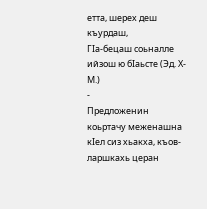етта, шерех деш къурдаш,
ГIа-бецаш соьналле ийзош ю бIаьсте (Эд. Х-М.)
-
Предложенин коьртачу меженашна кIел сиз хьакха, къов- ларшкахь церан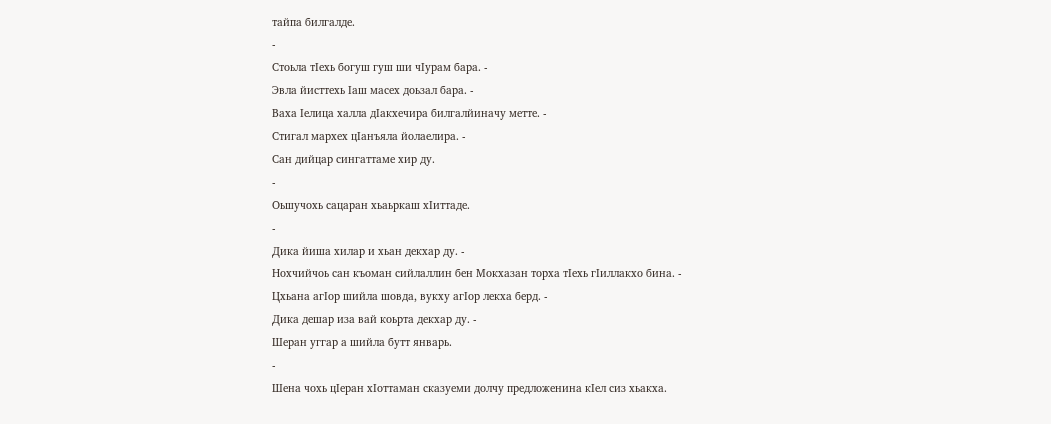тайпа билгалде.
-
Стоьла тIехь богуш гуш ши чIурам бара. -
Эвла йисттехь Iаш масех доьзал бара. -
Ваха Iелица халла дIакхечира билгалйиначу метте. -
Стигал мархех цIанъяла йолаелира. -
Сан дийцар сингаттаме хир ду.
-
Оьшучохь сацаран хьаьркаш хIиттаде.
-
Дика йиша хилар и хьан декхар ду. -
Нохчийчоь сан къоман сийлаллин бен Мокхазан торха тIехь гIиллакхо бина. -
Цхьана агIор шийла шовда, вукху агIор лекха берд. -
Дика дешар иза вай коьрта декхар ду. -
Шеран уггар а шийла бутт январь.
-
Шена чохь цIеран хIоттаман сказуеми долчу предложенина кIел сиз хьакха.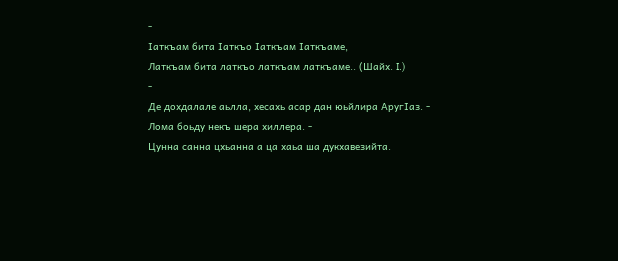-
Iаткъам бита Iаткъо Iаткъам Iаткъаме,
Латкъам бита латкъо латкъам латкъаме.. (Шайх. I.)
-
Де дохдалале аьлла, хесахь асар дан юьйлира АругIаз. -
Лома боьду некъ шера хиллера. -
Цунна санна цхьанна а ца хаьа ша дукхавезийта.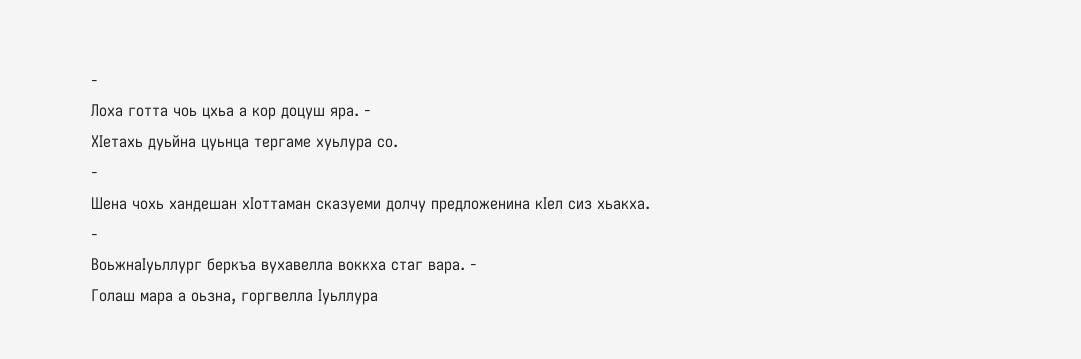-
Лоха готта чоь цхьа а кор доцуш яра. -
ХIетахь дуьйна цуьнца тергаме хуьлура со.
-
Шена чохь хандешан хIоттаман сказуеми долчу предложенина кIел сиз хьакха.
-
ВоьжнаIуьллург беркъа вухавелла воккха стаг вара. -
Голаш мара а оьзна, горгвелла Iуьллура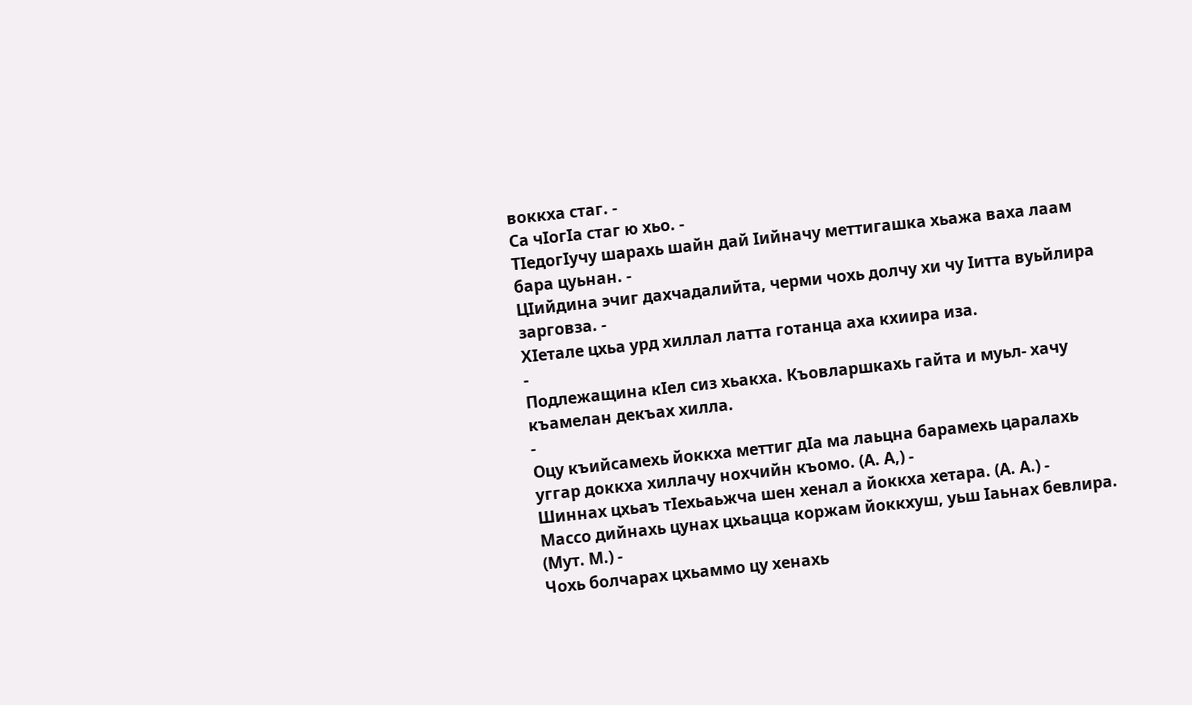воккха стаг. -
Са чIогIа стаг ю хьо. -
ТIедогIучу шарахь шайн дай Iийначу меттигашка хьажа ваха лаам бара цуьнан. -
ЦIийдина эчиг дахчадалийта, черми чохь долчу хи чу Iитта вуьйлира зарговза. -
ХIетале цхьа урд хиллал латта готанца аха кхиира иза.
-
Подлежащина кIел сиз хьакха. Къовларшкахь гайта и муьл- хачу къамелан декъах хилла.
-
Оцу къийсамехь йоккха меттиг дIа ма лаьцна барамехь царалахь уггар доккха хиллачу нохчийн къомо. (А. А,) -
Шиннах цхьаъ тIехьаьжча шен хенал а йоккха хетара. (А. А.) -
Массо дийнахь цунах цхьацца коржам йоккхуш, уьш Iаьнах бевлира. (Мут. М.) -
Чохь болчарах цхьаммо цу хенахь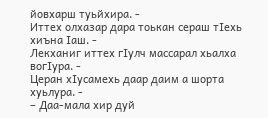йовхарш туьйхира. -
Иттех олхазар дара тоькан сераш тIехь хиъна Iаш. -
Лекханиг иттех гIулч массарал хьалха вогIура. -
Церан хIусамехь даар даим а шорта хуьлура. -
– Даа-мала хир дуй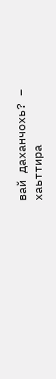вай даханчохь? – хаьттира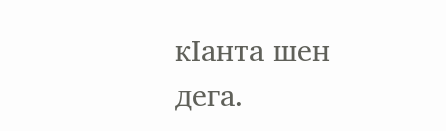кIанта шен дега.